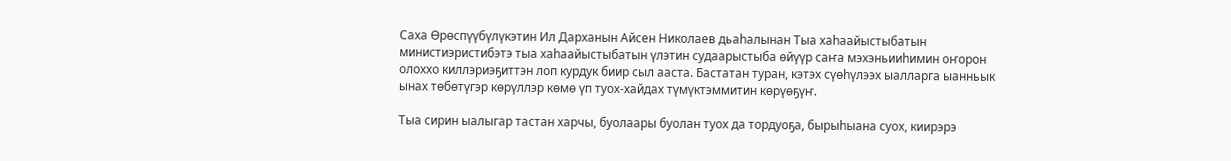Саха Өрөспүүбүлүкэтин Ил Дарханын Айсен Николаев дьаһалынан Тыа хаһаайыстыбатын министиэристибэтэ тыа хаһаайыстыбатын үлэтин судаарыстыба өйүүр саҥа мэхэньииһимин оҥорон олоххо киллэриэҕиттэн лоп курдук биир сыл ааста. Бастатан туран, кэтэх сүөһүлээх ыалларга ыанньык ынах төбөтүгэр көрүллэр көмө үп туох-хайдах түмүктэммитин көрүөҕүҥ.

Тыа сирин ыалыгар тастан харчы, буолаары буолан туох да тордуоҕа, бырыһыана суох, киирэрэ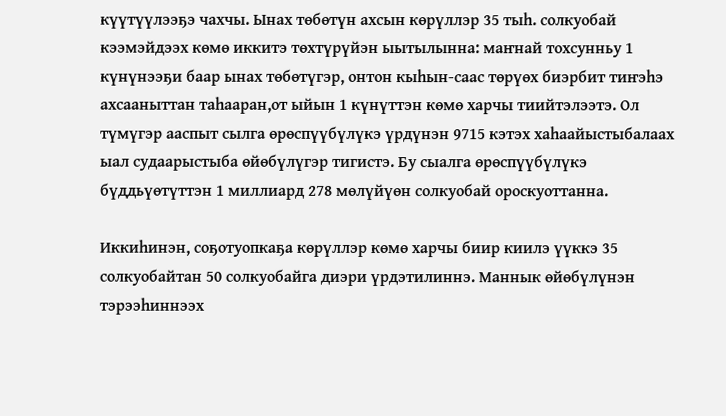күүтүүлээҕэ чахчы. Ынах төбөтүн ахсын көрүллэр 35 тыһ. солкуобай кээмэйдээх көмө иккитэ төхтүрүйэн ыытылынна: маҥнай тохсунньу 1 күнүнээҕи баар ынах төбөтүгэр, онтон кыһын-саас төрүөх биэрбит тиҥэһэ ахсааныттан таһааран,от ыйын 1 күнүттэн көмө харчы тиийтэлээтэ. Ол түмүгэр ааспыт сылга өрөспүүбүлүкэ үрдүнэн 9715 кэтэх хаһаайыстыбалаах ыал судаарыстыба өйөбүлүгэр тигистэ. Бу сыалга өрөспүүбүлүкэ бүддьүөтүттэн 1 миллиард 278 мөлүйүөн солкуобай ороскуоттанна.

Иккиһинэн, соҕотуопкаҕа көрүллэр көмө харчы биир киилэ үүккэ 35 солкуобайтан 50 солкуобайга диэри үрдэтилиннэ. Маннык өйөбүлүнэн тэрээһиннээх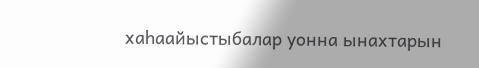хаһаайыстыбалар уонна ынахтарын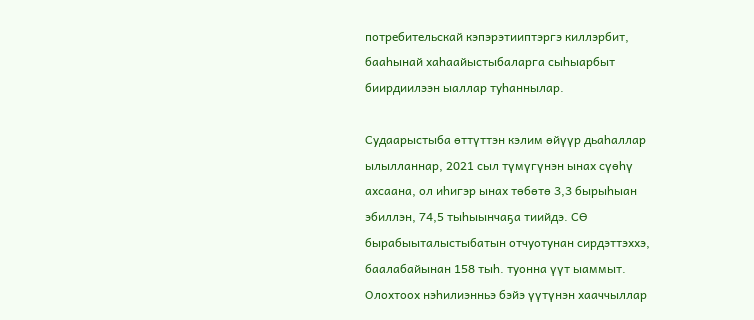потребительскай кэпэрэтииптэргэ киллэрбит, бааһынай хаһаайыстыбаларга сыһыарбыт биирдиилээн ыаллар туһаннылар.

Судаарыстыба өттүттэн кэлим өйүүр дьаһаллар ылылланнар, 2021 сыл түмүгүнэн ынах сүөһү ахсаана, ол иһигэр ынах төбөтө 3,3 бырыһыан эбиллэн, 74,5 тыһыынчаҕа тиийдэ. СӨ бырабыыталыстыбатын отчуотунан сирдэттэххэ, баалабайынан 158 тыһ. туонна үүт ыаммыт. Олохтоох нэһилиэнньэ бэйэ үүтүнэн хааччыллар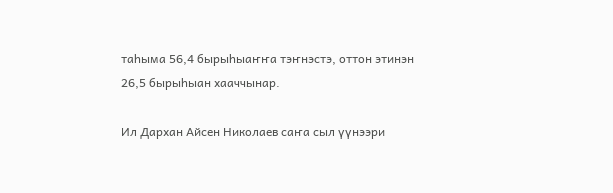таһыма 56,4 бырыһыаҥҥа тэҥнэстэ, оттон этинэн 26,5 бырыһыан хааччынар.

Ил Дархан Айсен Николаев саҥа сыл үүнээри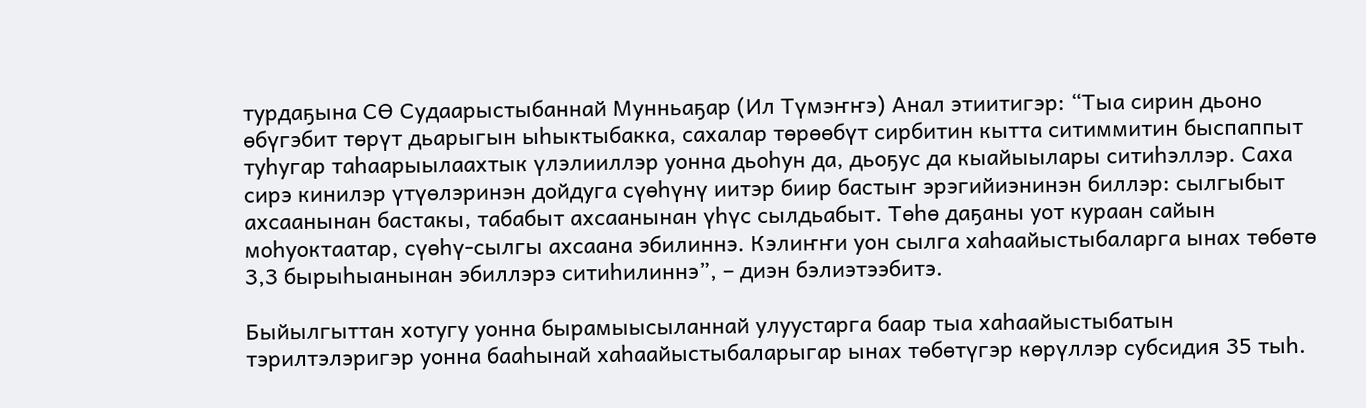турдаҕына СӨ Судаарыстыбаннай Мунньаҕар (Ил Түмэҥҥэ) Анал этиитигэр: “Тыа сирин дьоно өбүгэбит төрүт дьарыгын ыһыктыбакка, сахалар төрөөбүт сирбитин кытта ситиммитин быспаппыт туһугар таһаарыылаахтык үлэлииллэр уонна дьоһун да, дьоҕус да кыайыылары ситиһэллэр. Саха сирэ кинилэр үтүөлэринэн дойдуга сүөһүнү иитэр биир бастыҥ эрэгийиэнинэн биллэр: сылгыбыт ахсаанынан бастакы, табабыт ахсаанынан үһүс сылдьабыт. Төһө даҕаны уот кураан сайын моһуоктаатар, сүөһү-сылгы ахсаана эбилиннэ. Кэлиҥҥи уон сылга хаһаайыстыбаларга ынах төбөтө 3,3 бырыһыанынан эбиллэрэ ситиһилиннэ”, – диэн бэлиэтээбитэ.

Быйылгыттан хотугу уонна бырамыысыланнай улуустарга баар тыа хаһаайыстыбатын тэрилтэлэригэр уонна бааһынай хаһаайыстыбаларыгар ынах төбөтүгэр көрүллэр субсидия 35 тыһ.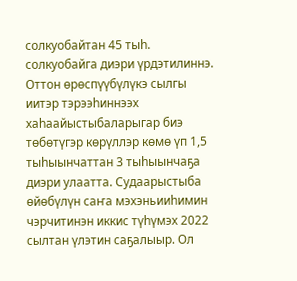солкуобайтан 45 тыһ. солкуобайга диэри үрдэтилиннэ. Оттон өрөспүүбүлүкэ сылгы иитэр тэрээһиннээх хаһаайыстыбаларыгар биэ төбөтүгэр көрүллэр көмө үп 1,5 тыһыынчаттан 3 тыһыынчаҕа диэри улаатта. Судаарыстыба өйөбүлүн саҥа мэхэньииһимин чэрчитинэн иккис түһүмэх 2022 сылтан үлэтин саҕалыыр. Ол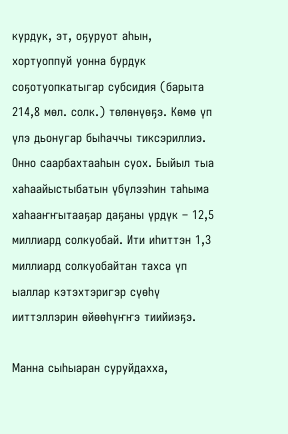курдук, эт, оҕуруот аһын, хортуоппуй уонна бурдук соҕотуопкатыгар субсидия (барыта 214,8 мөл. солк.) төлөнүөҕэ. Көмө үп үлэ дьонугар быһаччы тиксэриллиэ. Онно саарбахтааһын суох. Быйыл тыа хаһаайыстыбатын үбүлээһин таһыма хаһааҥҥытааҕар даҕаны үрдүк – 12,5 миллиард солкуобай. Ити иһиттэн 1,3 миллиард солкуобайтан тахса үп ыаллар кэтэхтэригэр сүөһү ииттэллэрин өйөөһүҥҥэ тиийиэҕэ.

Манна сыһыаран суруйдахха,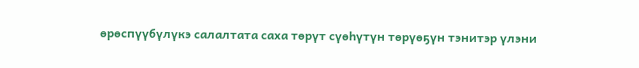өрөспүүбүлүкэ салалтата саха төрүт сүөһүтүн төрүөҕүн тэнитэр үлэни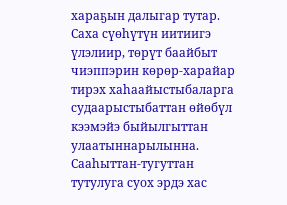хараҕын далыгар тутар. Саха сүөһүтүн иитиигэ үлэлиир, төрүт баайбыт чиэппэрин көрөр-харайар тирэх хаһаайыстыбаларга судаарыстыбаттан өйөбүл кээмэйэ быйылгыттан улаатыннарылынна. Сааһыттан-тугуттан тутулуга суох эрдэ хас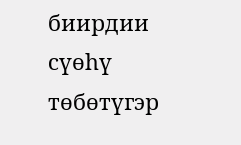биирдии сүөһү төбөтүгэр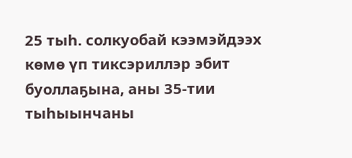25 тыһ. солкуобай кээмэйдээх көмө үп тиксэриллэр эбит буоллаҕына, аны 35-тии тыһыынчаны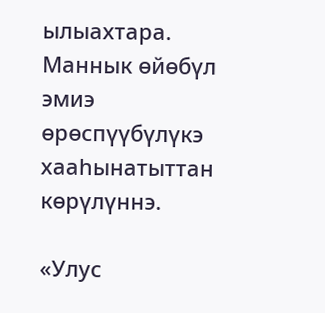ылыахтара. Маннык өйөбүл эмиэ өрөспүүбүлүкэ хааһынатыттан көрүлүннэ.

«Улус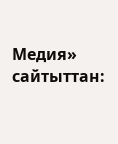Медия» сайтыттан: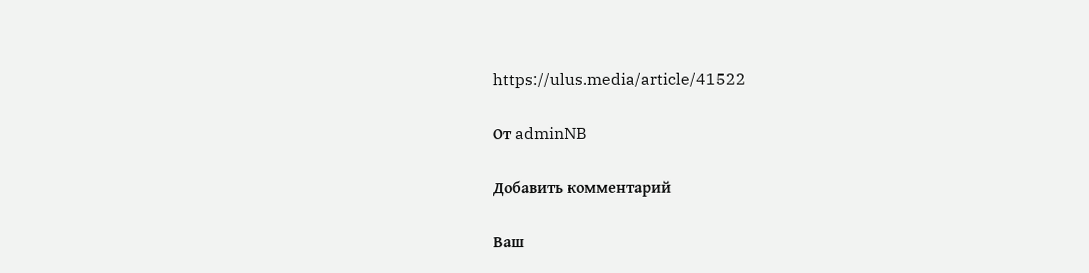https://ulus.media/article/41522

От adminNB

Добавить комментарий

Ваш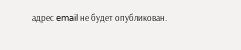адрес email не будет опубликован.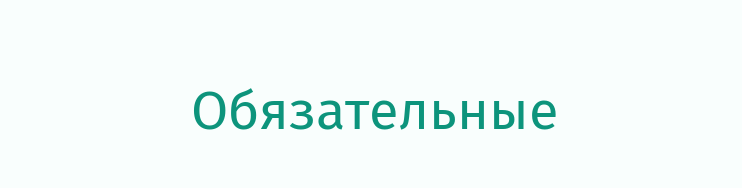Обязательные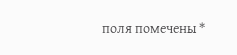поля помечены *